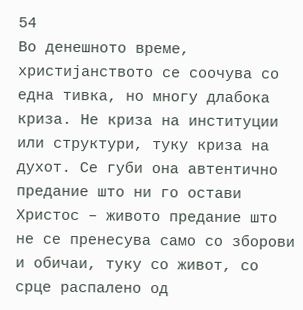54
Во денешното време, христијанството се соочува со една тивка, но многу длабока криза. Не криза на институции или структури, туку криза на духот. Се губи она автентично предание што ни го остави Христос – живото предание што не се пренесува само со зборови и обичаи, туку со живот, со срце распалено од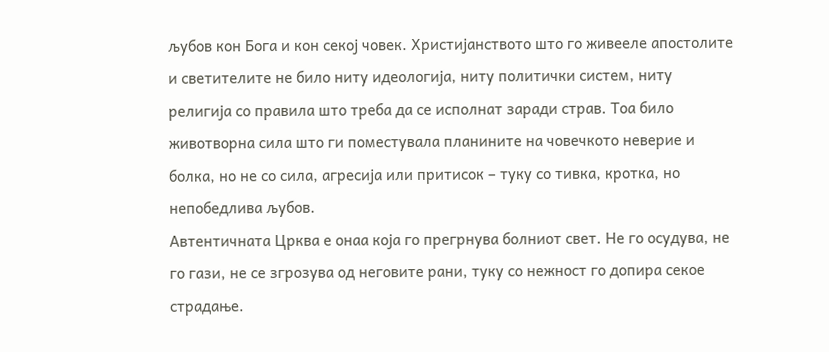љубов кон Бога и кон секој човек. Христијанството што го живееле апостолите и светителите не било ниту идеологија, ниту политички систем, ниту религија со правила што треба да се исполнат заради страв. Тоа било животворна сила што ги поместувала планините на човечкото неверие и болка, но не со сила, агресија или притисок – туку со тивка, кротка, но непобедлива љубов.
Автентичната Црква е онаа која го прегрнува болниот свет. Не го осудува, не го гази, не се згрозува од неговите рани, туку со нежност го допира секое страдање.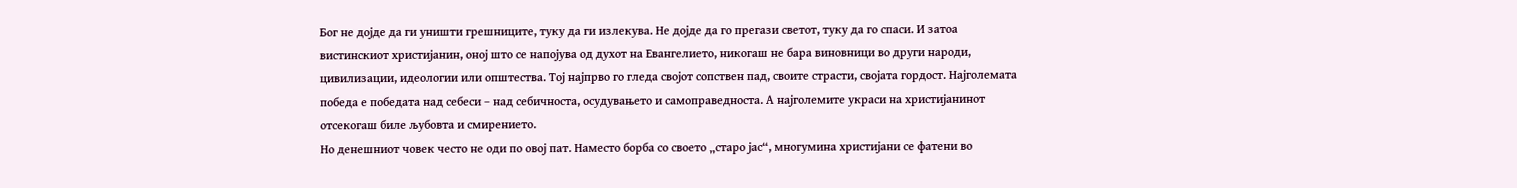Бог не дојде да ги уништи грешниците, туку да ги излекува. Не дојде да го прегази светот, туку да го спаси. И затоа вистинскиот христијанин, оној што се напојува од духот на Евангелието, никогаш не бара виновници во други народи, цивилизации, идеологии или општества. Тој најпрво го гледа својот сопствен пад, своите страсти, својата гордост. Најголемата победа е победата над себеси – над себичноста, осудувањето и самоправедноста. А најголемите украси на христијанинот отсекогаш биле љубовта и смирението.
Но денешниот човек често не оди по овој пат. Наместо борба со своето „старо јас“, многумина христијани се фатени во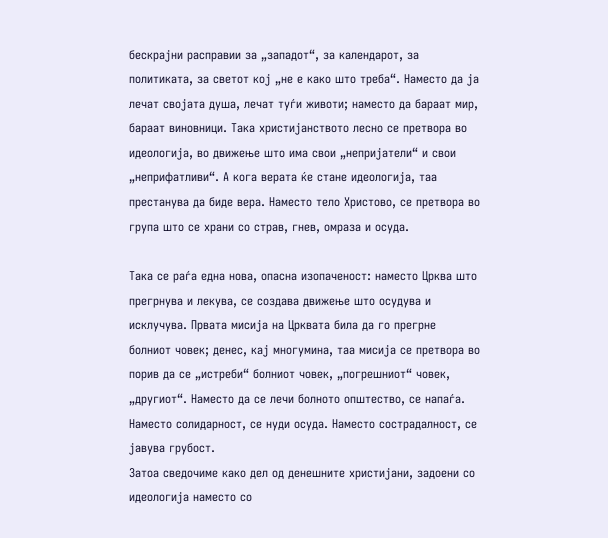бескрајни расправии за „западот“, за календарот, за политиката, за светот кој „не е како што треба“. Наместо да ја лечат својата душа, лечат туѓи животи; наместо да бараат мир, бараат виновници. Така христијанството лесно се претвора во идеологија, во движење што има свои „непријатели“ и свои „неприфатливи“. А кога верата ќе стане идеологија, таа престанува да биде вера. Наместо тело Христово, се претвора во група што се храни со страв, гнев, омраза и осуда.

Така се раѓа една нова, опасна изопаченост: наместо Црква што прегрнува и лекува, се создава движење што осудува и исклучува. Првата мисија на Црквата била да го прегрне болниот човек; денес, кај многумина, таа мисија се претвора во порив да се „истреби“ болниот човек, „погрешниот“ човек, „другиот“. Наместо да се лечи болното општество, се напаѓа. Наместо солидарност, се нуди осуда. Наместо сострадалност, се јавува грубост.
Затоа сведочиме како дел од денешните христијани, задоени со идеологија наместо со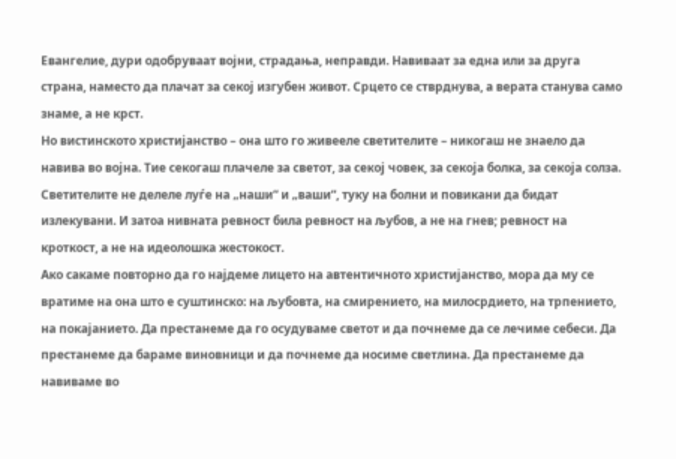Евангелие, дури одобруваат војни, страдања, неправди. Навиваат за една или за друга страна, наместо да плачат за секој изгубен живот. Срцето се стврднува, а верата станува само знаме, а не крст.
Но вистинското христијанство – она што го живееле светителите – никогаш не знаело да навива во војна. Тие секогаш плачеле за светот, за секој човек, за секоја болка, за секоја солза. Светителите не делеле луѓе на „наши“ и „ваши“, туку на болни и повикани да бидат излекувани. И затоа нивната ревност била ревност на љубов, а не на гнев; ревност на кроткост, а не на идеолошка жестокост.
Ако сакаме повторно да го најдеме лицето на автентичното христијанство, мора да му се вратиме на она што е суштинско: на љубовта, на смирението, на милосрдието, на трпението, на покајанието. Да престанеме да го осудуваме светот и да почнеме да се лечиме себеси. Да престанеме да бараме виновници и да почнеме да носиме светлина. Да престанеме да навиваме во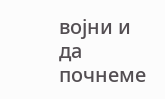војни и да почнеме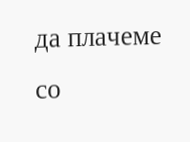да плачеме со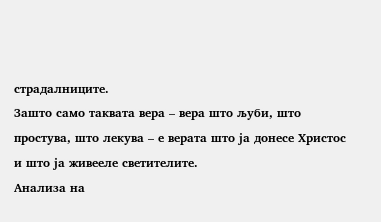страдалниците.
Зашто само таквата вера – вера што љуби, што простува, што лекува – е верата што ја донесе Христос и што ја живееле светителите.
Анализа на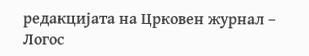редакцијата на Црковен журнал – Логос